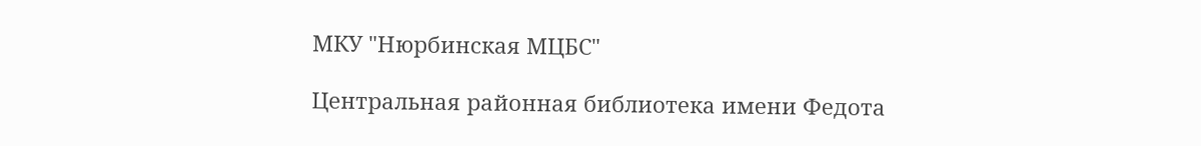МКУ "Нюрбинская МЦБС"

Центральная районная библиотека имени Федота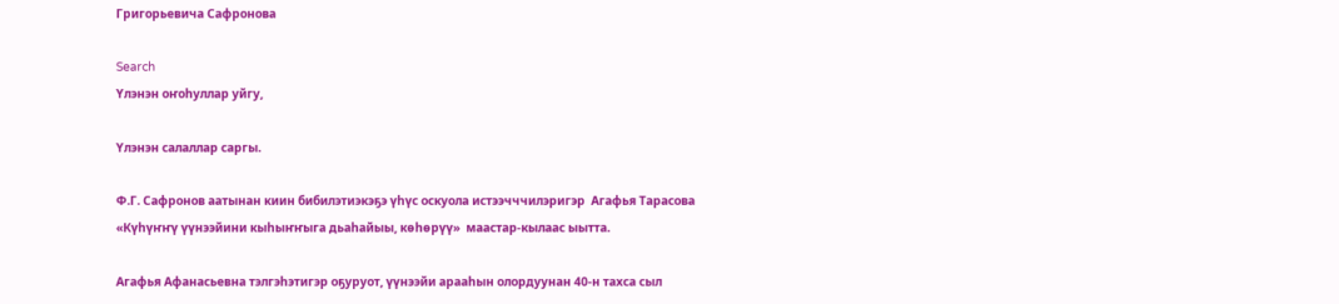Григорьевича Сафронова

Search
Үлэнэн оҥоһуллар уйгу,

Үлэнэн салаллар саргы.

Ф.Г. Сафронов аатынан киин бибилэтиэкэҕэ үһүс оскуола истээчччилэригэр  Агафья Тарасова «Күһүҥҥү үүнээйини кыһыҥҥыга дьаһайыы, көһөрүү»  маастар-кылаас ыытта.

Агафья Афанасьевна тэлгэһэтигэр оҕуруот, үүнээйи арааһын олордуунан 40-н тахса сыл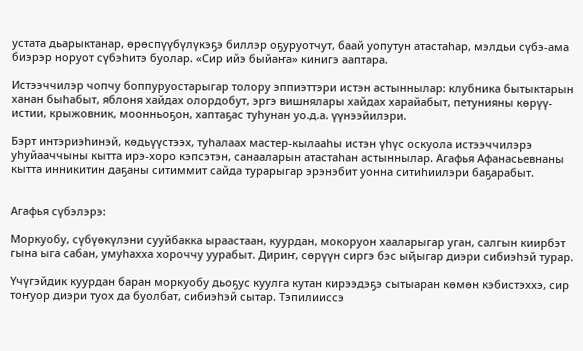устата дьарыктанар, өрөспүүбүлүкэҕэ биллэр оҕуруотчут, баай уопутун атастаһар, мэлдьи сүбэ-ама биэрэр норуот сүбэһитэ буолар. «Сир ийэ быйаҥа» кинигэ ааптара.

Истээччилэр чопчу боппуруостарыгар толору эппиэттэри истэн астыннылар: клубника бытыктарын ханан быһабыт, яблоня хайдах олордобут, эргэ вишнялары хайдах харайабыт, петунияны көрүү-истии, крыжовник, моонньоҕон, хаптаҕас туһунан уо.д.а. үүнээйилэри.

Бэрт интэриэһинэй, көдьүүстээх, туһалаах мастер-кылааһы истэн үһүс оскуола истээччилэрэ уһуйааччыны кытта ирэ-хоро кэпсэтэн, санааларын атастаһан астыннылар. Агафья Афанасьевнаны кытта инникитин даҕаны ситиммит сайда турарыгар эрэнэбит уонна ситиһиилэри баҕарабыт.


Агафья сүбэлэрэ:

Моркуобу, сүбүөкүлэни сууйбакка ыраастаан, куурдан, мокоруон хааларыгар уган, салгын киирбэт гына ыга сабан, умуһахха хороччу уурабыт. Дириҥ, сөрүүн сиргэ бэс ыҋыгар диэри сибиэһэй турар.

Үчүгэйдик куурдан баран моркуобу дьоҕус куулга кутан кирээдэҕэ сытыаран көмөн кэбистэххэ, сир тоҥуор диэри туох да буолбат, сибиэһэй сытар. Тэпилииссэ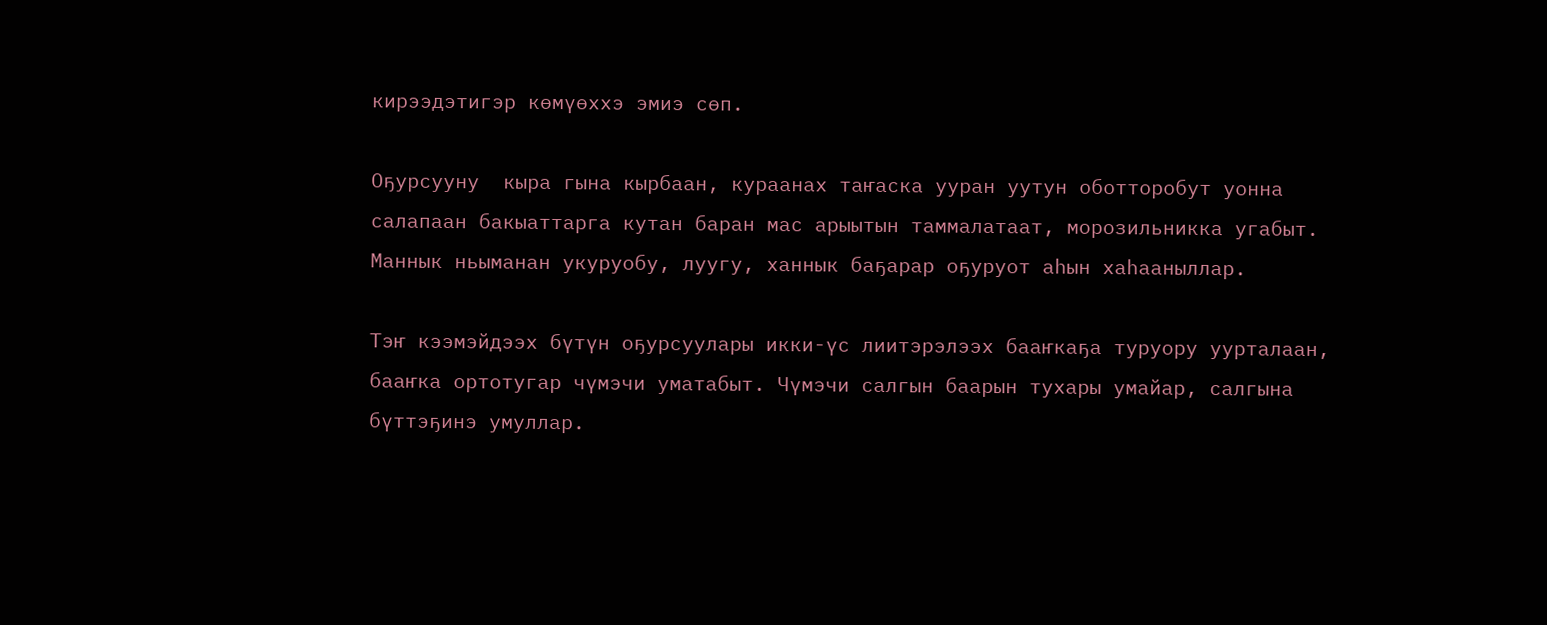кирээдэтигэр көмүөххэ эмиэ сөп.

Оҕурсууну  кыра гына кырбаан, кураанах таҥаска ууран уутун оботторобут уонна салапаан бакыаттарга кутан баран мас арыытын таммалатаат, морозильникка угабыт. Маннык ньыманан укуруобу, луугу, ханнык баҕарар оҕуруот аһын хаһааныллар.

Тэҥ кээмэйдээх бүтүн оҕурсуулары икки-үс лиитэрэлээх бааҥкаҕа туруору уурталаан, бааҥка ортотугар чүмэчи уматабыт. Чүмэчи салгын баарын тухары умайар, салгына бүттэҕинэ умуллар.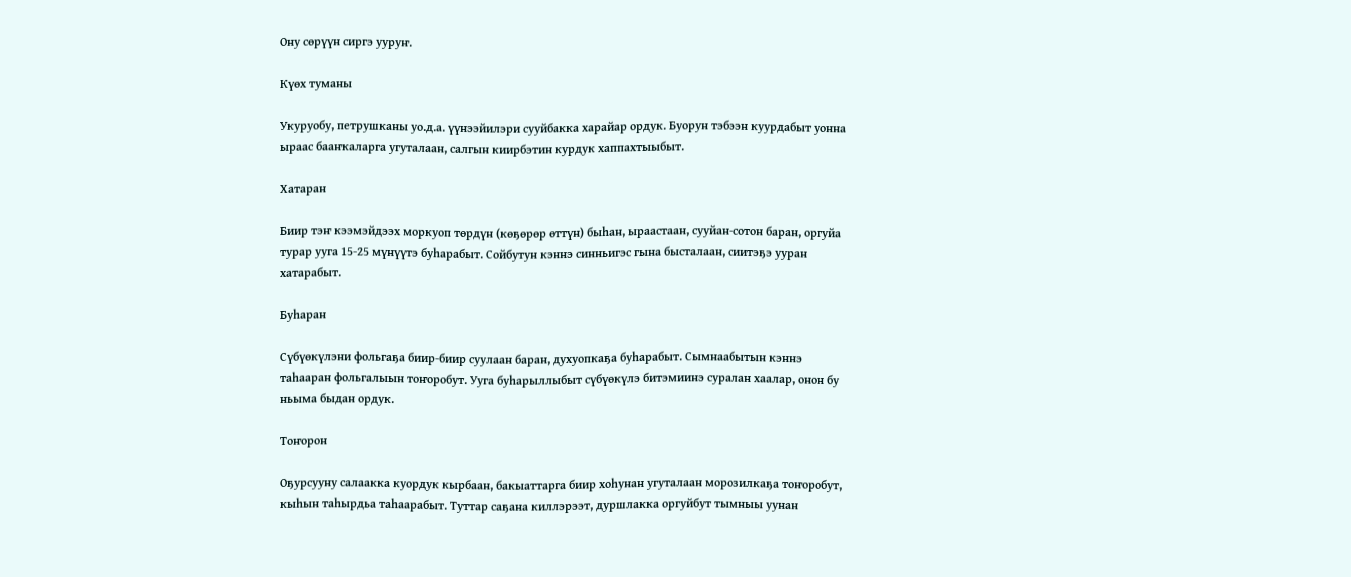Ону сөрүүн сиргэ ууруҥ.

Күөх туманы

Укуруобу, петрушканы уо.д.а. үүнээйилэри сууйбакка харайар ордук. Буорун тэбээн куурдабыт уонна ыраас бааҥкаларга угуталаан, салгын киирбэтин курдук хаппахтыыбыт.

Хатаран

Биир тэҥ кээмэйдээх моркуоп төрдүн (көҕөрөр өттүн) быһан, ыраастаан, сууйан-сотон баран, оргуйа турар ууга 15-25 мүнүүтэ буһарабыт. Сойбутун кэннэ синньигэс гына бысталаан, сиитэҕэ ууран хатарабыт.

Буһаран

Сүбүөкүлэни фольгаҕа биир-биир суулаан баран, духуопкаҕа буһарабыт. Сымнаабытын кэннэ таһааран фольгалыын тоҥоробут. Ууга буһарыллыбыт сүбүөкүлэ битэмиинэ суралан хаалар, онон бу ньыма быдан ордук.

Тоҥорон

Оҕурсууну салаакка куордук кырбаан, бакыаттарга биир хоһунан угуталаан морозилкаҕа тоҥоробут, кыһын таһырдьа таһаарабыт. Туттар саҕана киллэрээт, дуршлакка оргуйбут тымныы уунан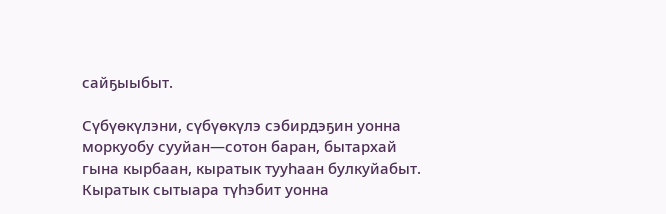сайҕыыбыт.

Сүбүөкүлэни, сүбүөкүлэ сэбирдэҕин уонна моркуобу сууйан—сотон баран, бытархай гына кырбаан, кыратык тууһаан булкуйабыт. Кыратык сытыара түһэбит уонна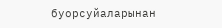буорсуйаларынан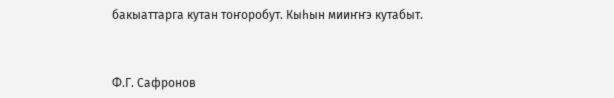бакыаттарга кутан тоҥоробут. Кыһын мииҥҥэ кутабыт.



Ф.Г. Сафронов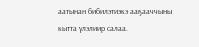аатынан бибилэтиэкэ ааҕааччыны кытта үлэлиир салаа.